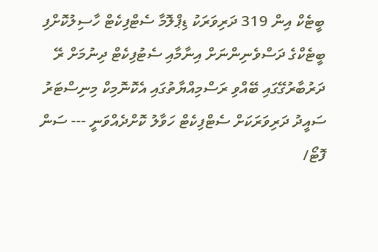ބީޓެކް އިން 319 ދަރިވަރަކު ޑިޕްލޮމާ ސެޓްފިކެޓް ހާސިލުކޮށްފި
ބީޓެކްގެ ދަސްވެނިންނަށް އިނާމާއި ސެޓުފިކެޓް ދިނުމަށް ރޭ ދަރުބާރުގޭގައި ބޭއްވި ރަސްމިއްޔާތުގައި އެކޮނޮމިކް މިނިސްޓަރު ސައީދު ދަރިވަރަކަށް ސެޓްފިކެޓް ހަވާލު ކޮށްދެއްވަނީ --- ސަން ފޮޓޯ/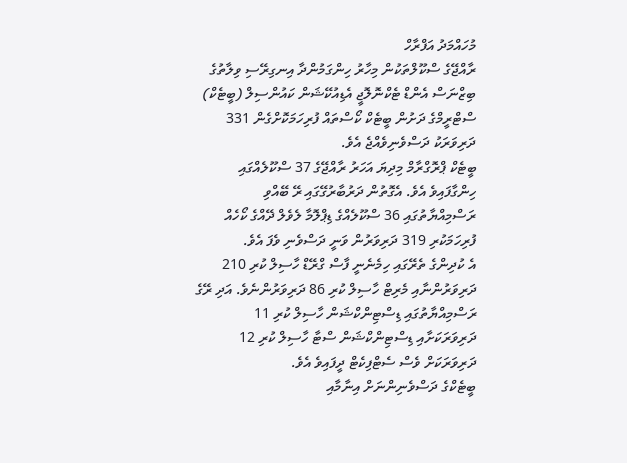މުހައްމަދު އަފްރާހް
ރާއްޖޭގެ ސްކޫލްތަކުން މިހާރު ހިންގަމުންދާ އިނގިރޭސި ވިލާތުގެ ބިޒްނަސް އެންޑް ޓެކްނޮލޮޖީ އެޑިއުކޭޝަން ކައުންސިލް (ބީޓެކް) ސްޓްރީމްގެ ދަށުން ބީޓެކް ކޯސްތައް ފުރިހަމަކޮށްގެން 331 ދަރިވަރަކު ދަސްވެނިވެއްޖެ އެވެ.
ބީޓެކް ޕްރޮގްރާމް މިދިޔަ އަހަރު ރާއްޖޭގެ 37 ސްކޫލެއްގައި ހިންގާފައިވެ އެވެ. އެގޮތުން ދަރުބާރުގޭގައި ރޭ ބޭއްވި ރަސްމިއްޔާތުގައި 36 ސްކޫލެއްގެ ޑިޕްލޮމާ ލެވެލް ދޭއްގެ ކޯހެއް ފުރިހަމަކުރި 319 ދަރިވަރުން ވަނީ ދަސްވެނި ވެފަ އެވެ.
އެ ކުދިންގެ ތެރޭގައި ހިމެނެނީ ފާސް ގްރޭޑް ހާސިލް ކުރި 210 ދަރިވަރުންނާއި މެރިޓް ހާސިލް ކުރި 86 ދަރިވަރުންނެވެ. އަދި ރޭގެ ރަސްމިއްޔާތުގައި ޑިސްޓިންކްޝަން ހާސިލް ކުރި 11 ދަރިވަރަކަށާއި ޑިސްޓިންކްޝަން ސްޓާ ހާސިލް ކުރި 12 ދަރިވަރަކަށް ވެސް ސެޓްފިކެޓް ދީފައިވެ އެވެ.
ބީޓެކްގެ ދަސްވެނިންނަށް އިނާމާއި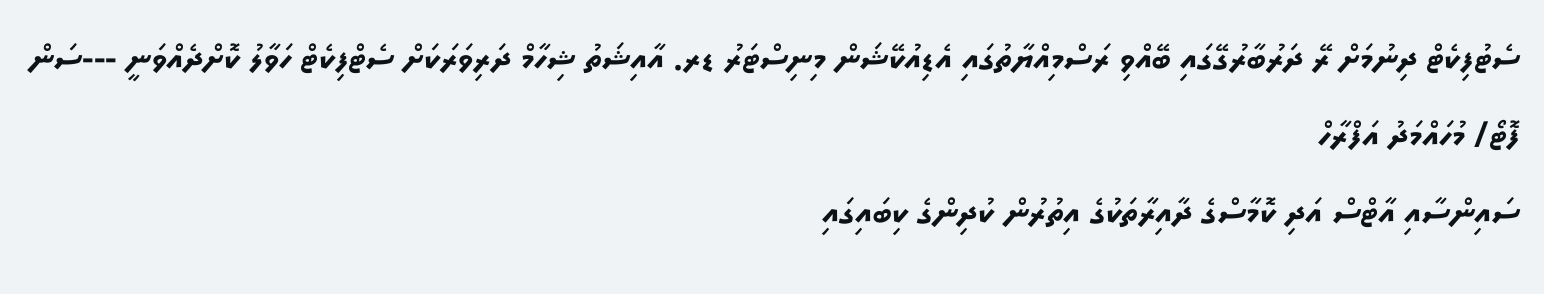ސެޓުފިކެޓް ދިނުމަށް ރޭ ދަރުބާރުގޭގައި ބޭއްވި ރަސްމިއްޔާތުގައި އެޑިއުކޭޝަން މިނިސްޓަރު ޑރ. އާއިޝަތު ޝިހާމް ދަރިވަރަކަށް ސެޓްފިކެޓް ހަވާލު ކޮށްދެއްވަނީ ---ސަން ފޮޓޯ/ މުހައްމަދު އަފްރާހް
ސައިންސާއި އާޓްސް އަދި ކޮމާސްގެ ދާއިރާތަކުގެ އިތުރުން ކުދިންގެ ކިބައިގައި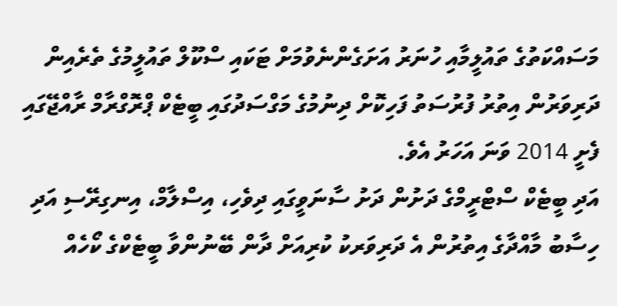މަސައްކަތުގެ ތައުލީމާއި ހުނަރު އަށަގެންނެވުމަށް ޓަކައި ސްކޫލް ތައުލީމުގެ ތެރެއިން ދަރިވަރުން އިތުރު ފުރުސަތު ފަހިކޮށް ދިނުމުގެ މަގްސަދުގައި ބީޓެކް ޕްރޮގްރާމް ރާއްޖޭގައި ފެށީ 2014 ވަނަ އަހަރު އެވެ.
އަދި ބީޓެކް ސްޓްރީމްގެ ދަށުން ދަށު ސާނަވީގައި ދިވެހި، އިސްލާމް، އިނގިރޭސި އަދި ހިސާބު މާއްދާގެ އިތުރުން އެ ދަރިވަރކު ކުރިއަށް ދާން ބޭނުންވާ ބީޓެކްގެ ކޯހެއް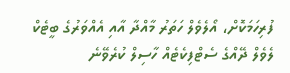ފުރިހަމަކޮށް، އޯލެވެލް ހަތަރު މާއްދާ އާއި އެއްވަރުގެ ބީޓެކް ލެވެލް ދޭއްގެ ސެޓްފިކެޓެއް ހާސިލް ކުރެވޭނެ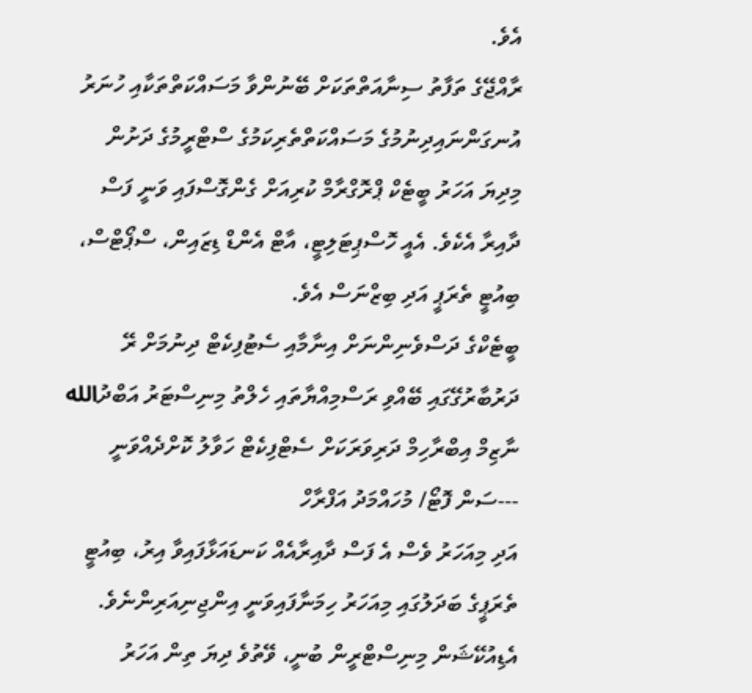އެވެ.
ރާއްޖޭގެ ތަފާތު ސިނާއަތްތަކަށް ބޭނުންވާ މަސައްކަތްތަކާއި ހުނަރު އުނގަންނައިދިނުމުގެ މަސައްކަތްތެރިކަމުގެ ސްޓްރީމުގެ ދަށުން މިދިޔަ އަހަރު ބީޓެކް ޕްރޮގްރާމް ކުރިއަށް ގެންގޮސްފައި ވަނީ ފަސް ދާއިރާ އެކެވެ. އެއީ ހޮސްޕިޓަލިޓީ، އާޓް އެންޑް ޑިޒައިން، ސްޕޯޓްސް، ބިއުޓީ ތެރަޕީ އަދި ބިޒްނަސް އެވެ.
ބީޓެކްގެ ދަސްވެނިންނަށް އިނާމާއި ސެޓުފިކެޓް ދިނުމަށް ރޭ ދަރުބާރުގޭގައި ބޭއްވި ރަސްމިއްޔާތައި ހެލްތު މިނިސްޓަރު އަބްދުالله ނާޒިމް އިބްރާހިމް ދަރިވަރަކަށް ސެޓްފިކެޓް ހަވާލު ކޮށްދެއްވަނީ ---ސަން ފޮޓޯ/ މުހައްމަދު އަފްރާހް
އަދި މިއަހަރު ވެސް އެ ފަސް ދާއިރާއެއް ކަނޑައަޅާފައިވާ އިރު، ބިއުޓީ ތެރަޕީގެ ބަދަލުގައި މިއަހަރު ހިމަނާފައިވަނީ އިންޖިނިއަރިންނެވެ.
އެޑިއުކޭޝަން މިނިސްޓްރީން ބުނީ، ވޭތުވެ ދިޔަ ތިން އަހަރު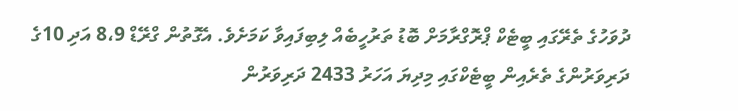ދުވަހުގެ ތެރޭގައި ބީޓެކް ޕްރޮގްރާމަށް ބޮޑު ތަރުހީބެއް ލިބިފައިވާ ކަމަށެވެ. އެގޮތުން ގްރޭޑް 8،9 އަދި 10ގެ ދަރިވަރުންގެ ތެރެއިން ބީޓެކްގައި މިދިޔަ އަހަރު 2433 ދަރިވަރުން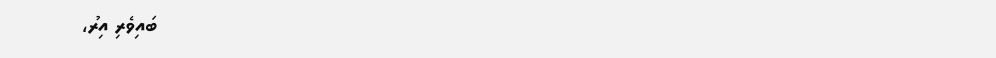ބައިވެރި އިރު،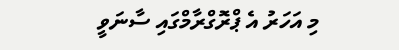މި އަހަރު އެ ޕްރޮގްރާމްގައި ސާނަވީ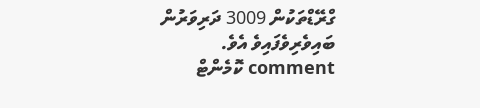ގްރޭޑްތަކުން 3009 ދަރިވަރުން ބައިވެރިވެފައިވެ އެވެ.
comment ކޮމެންޓް